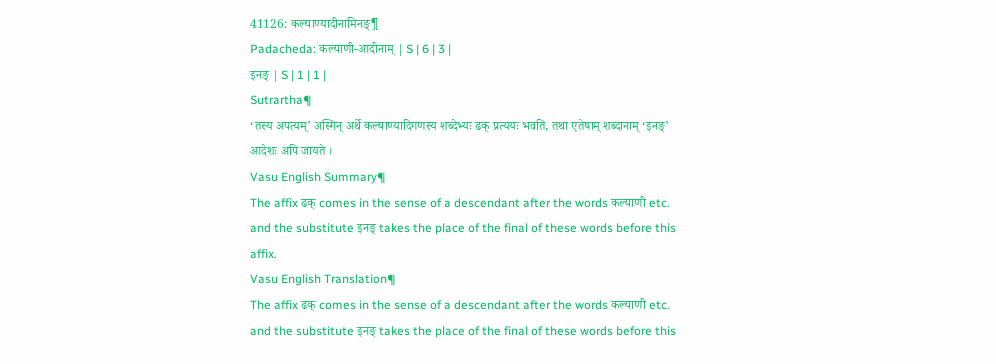41126: कल्याण्यादीनामिनङ्¶
Padacheda: कल्याणी-आदीनाम् | S | 6 | 3 |
इनङ् | S | 1 | 1 |
Sutrartha¶
‘तस्य अपत्यम्’ अस्मिन् अर्थे कल्याण्यादिगणस्य शब्देभ्यः ढक् प्रत्ययः भवति, तथा एतेषाम् शब्दानाम् ‘इनङ्’ आदेशः अपि जायते ।
Vasu English Summary¶
The affix ढक् comes in the sense of a descendant after the words कल्याणी etc. and the substitute इनङ् takes the place of the final of these words before this affix.
Vasu English Translation¶
The affix ढक् comes in the sense of a descendant after the words कल्याणी etc. and the substitute इनङ् takes the place of the final of these words before this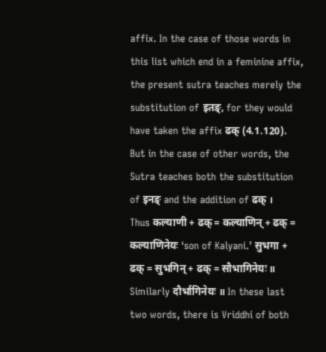affix. In the case of those words in this list which end in a feminine affix, the present sutra teaches merely the substitution of इतङ्, for they would have taken the affix ढक् (4.1.120). But in the case of other words, the Sutra teaches both the substitution of इनङ् and the addition of ढक् ।
Thus कल्याणी + ढक् = कल्याणिन् + ढक् = कल्याणिनेयः ‘son of Kalyani.’ सुभगा + ढक् = सुभगिन् + ढक् = सौभागिनेयः ॥ Similarly दौर्भागिनेयः ॥ In these last two words, there is Vriddhi of both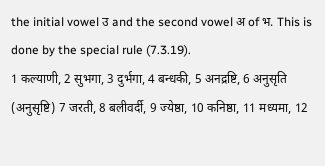the initial vowel उ and the second vowel अ of भ. This is done by the special rule (7.3.19).
1 कल्याणी, 2 सुभगा, 3 दुर्भगा, 4 बन्धकी, 5 अनद्रष्टि, 6 अनुसृति (अनुसृष्टि) 7 जरती, 8 बलीवर्दी, 9 ज्येष्ठा, 10 कनिष्ठा, 11 मध्यमा, 12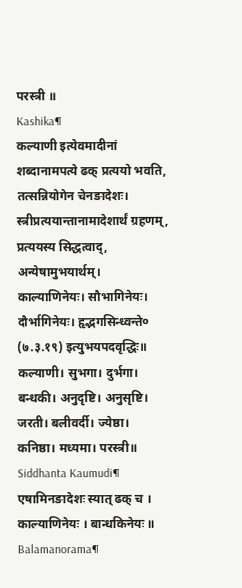परस्त्री ॥
Kashika¶
कल्याणी इत्येवमादीनां शब्दानामपत्ये ढक् प्रत्ययो भवति, तत्सन्नियोगेन चेनङादेशः। स्त्रीप्रत्ययान्तानामादेशार्थं ग्रहणम्, प्रत्ययस्य सिद्धत्वाद्, अन्येषामुभयार्थम्। काल्याणिनेयः। सौभागिनेयः। दौर्भागिनेयः। हृद्भगसिन्ध्वन्ते० (७.३.१९) इत्युभयपदवृद्धिः॥ कल्याणी। सुभगा। दुर्भगा। बन्धकी। अनुदृष्टि। अनुसृष्टि। जरती। बलीवर्दी। ज्येष्ठा। कनिष्ठा। मध्यमा। परस्त्री॥
Siddhanta Kaumudi¶
एषामिनङादेशः स्यात् ढक् च । काल्याणिनेयः । बान्धकिनेयः ॥
Balamanorama¶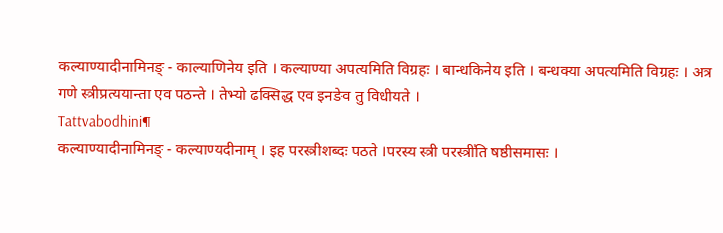कल्याण्यादीनामिनङ् - काल्याणिनेय इति । कल्याण्या अपत्यमिति विग्रहः । बान्धकिनेय इति । बन्धक्या अपत्यमिति विग्रहः । अत्र गणे स्त्रीप्रत्ययान्ता एव पठन्ते । तेभ्यो ढक्सिद्ध एव इनङेव तु विधीयते ।
Tattvabodhini¶
कल्याण्यादीनामिनङ् - कल्याण्यदीनाम् । इह परस्त्रीशब्दः पठते ।परस्य स्त्री परस्त्री॑ति षष्ठीसमासः ।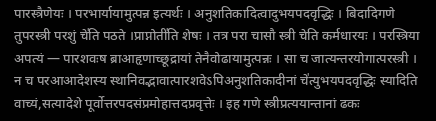पारस्त्रैणेयः । परभार्यायामुत्पन्न इत्यर्थः । अनुशतिकादित्वादुभयपदवृद्धिः । बिदादिगणे तुपरस्त्री परशुं चे॑ति पठते ।प्राप्नोती॑ति शेषः । तत्र परा चासौ स्त्री चेति कर्मधारयः । परस्त्रिया अपत्यं — पारशवःष ब्राआहृणाच्छूद्रायां तेनैवोढायामुत्पन्नः । सा च जात्यन्तरयोगात्परस्त्री । न च परआआदेशस्य स्थानिवद्भावात्पारशवेऽपिअनुशतिकादीनां चे॑त्युभयपदवृद्धिः स्यादिति वाच्यं,सत्यादेशे पूर्वोत्तरपदसंप्रमोहात्तदप्रवृत्तेः । इह गणे स्त्रीप्रत्ययान्तानां ढकः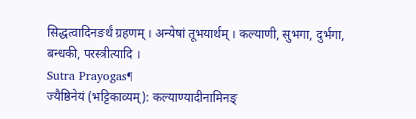सिद्धत्वादिनङर्थं ग्रहणम् । अन्येषां तूभयार्थम् । कल्याणी, सुभगा, दुर्भगा, बन्धकी, परस्त्रीत्यादि ।
Sutra Prayogas¶
ज्यैष्ठिनेयं (भट्टिकाव्यम्): कल्याण्यादीनामिनङ्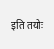इति तयोः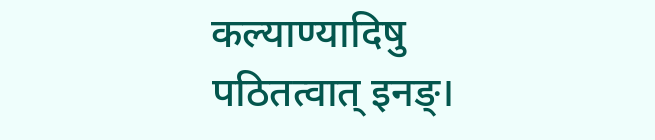कल्याण्यादिषु पठितत्वात् इनङ्।